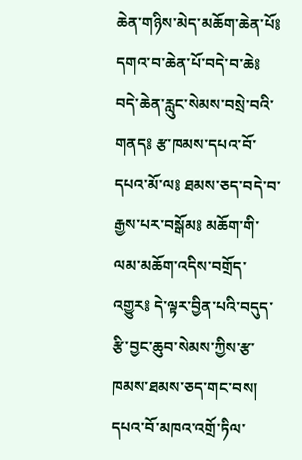ཆེན་གཉིས་མེད་མཆོག་ཆེན་པོ༔ དགའ་བ་ཆེན་པོ་བདེ་བ་ཆེ༔ བདེ་ཆེན་རླུང་སེམས་བསྲེ་བའི་གནད༔ རྩ་ཁམས་དཔའ་བོ་དཔའ་མོ་ལ༔ ཐམས་ཅད་བདེ་བ་རྒྱས་པར་བསྒོམ༔ མཆོག་གི་ལམ་མཆོག་འདིས་བགྲོད་འགྱུར༔ དེ་ལྟར་བྱིན་པའི་བདུད་རྩི་བྱང་ཆུབ་སེམས་ཀྱིས་རྩ་ཁམས་ཐམས་ཅད་གང་བས། དཔའ་བོ་མཁའ་འགྲོ་ཏིལ་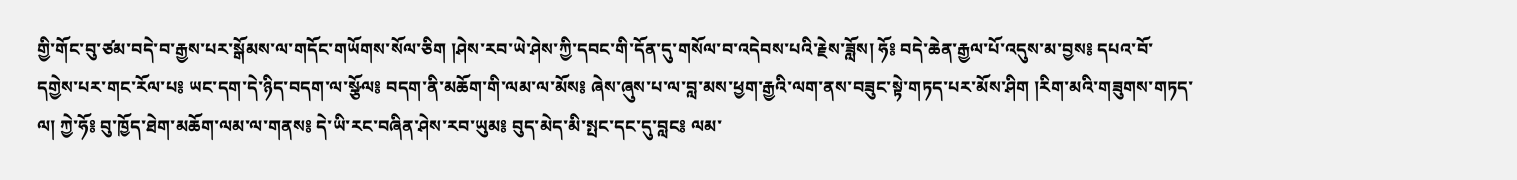གྱི་གོང་བུ་ཙམ་བདེ་བ་རྒྱས་པར་སྒོམས་ལ་གདོང་གཡོགས་སོལ་ཅིག །ཤེས་རབ་ཡེ་ཤེས་ཀྱི་དབང་གི་དོན་དུ་གསོལ་བ་འདེབས་པའི་རྗེས་ཟློས། ཧོ༔ བདེ་ཆེན་རྒྱལ་པོ་འདུས་མ་བྱས༔ དཔའ་བོ་དགྱེས་པར་གང་རོལ་པ༔ ཡང་དག་དེ་ཉིད་བདག་ལ་སྩོལ༔ བདག་ནི་མཆོག་གི་ལམ་ལ་མོས༔ ཞེས་ཞུས་པ་ལ་བླ་མས་ཕྱག་རྒྱའི་ལག་ནས་བཟུང་སྟེ་གཏད་པར་མོས་ཤིག །རིག་མའི་གཟུགས་གཏད་ལ། ཀྱེ་ཧོ༔ བུ་ཁྱོད་ཐེག་མཆོག་ལམ་ལ་གནས༔ དེ་ཡི་རང་བཞིན་ཤེས་རབ་ཡུམ༔ བུད་མེད་མི་སྤང་དང་དུ་བླང༔ ལམ་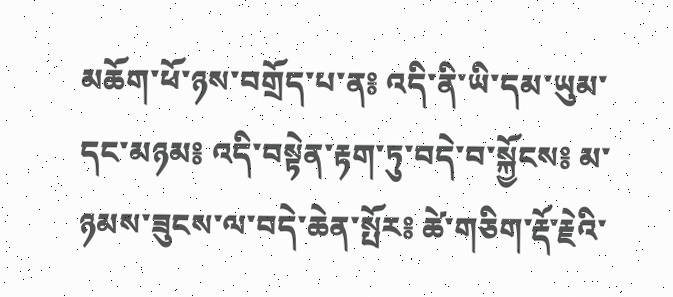མཆོག་ཕོ་ཉས་བགྲོད་པ་ན༔ འདི་ནི་ཡི་དམ་ཡུམ་དང་མཉམ༔ འདི་བསྟེན་རྟག་ཏུ་བདེ་བ་སྐྱོངས༔ མ་ཉམས་ཟུངས་ལ་བདེ་ཆེན་སྤོར༔ ཚེ་གཅིག་རྡོ་རྗེའི་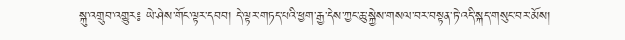སྐུ་འགྲུབ་འགྱུར༔ ཡེ་ཤེས་གོང་ལྟར་དབབ། དེ་ལྟར་གཏད་པའི་ཕྱག་རྒྱ་དེས་ཀྱང་ཆུ་སྐྱེས་གསལ་བར་བསྟན་ཏེ་འདི་སྐད་གསུང་བར་མོས།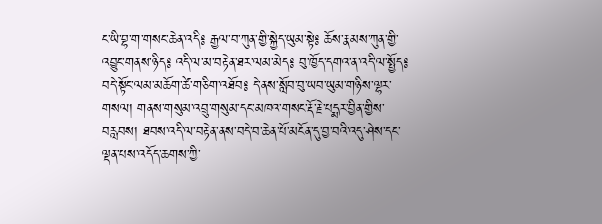ང་ཡི་བྷ་ག་གསང་ཆེན་འདི༔ རྒྱལ་བ་ཀུན་གྱི་སྐྱེད་ཡུམ་སྟེ༔ ཆོས་རྣམས་ཀུན་གྱི་འབྱུང་གནས་ཉིད༔ འདི་ལ་མ་བརྟེན་ཐར་ལམ་མེད༔ བུ་ཁྱོད་དགའ་ན་འདི་ལ་སྤྱོད༔ བདེ་སྟོང་ལམ་མཆོག་ཚེ་གཅིག་འཐོབ༔ དེ་ནས་སློབ་བུ་ཡབ་ཡུམ་གཉིས་ལྷར་གསལ། གནས་གསུམ་འབྲུ་གསུམ་དང་མཁའ་གསང་རྡོ་རྗེ་པདྨར་བྱིན་གྱིས་བརླབས། ཐབས་འདི་ལ་བརྟེན་ནས་བདེ་བ་ཆེན་པོ་མངོན་དུ་བྱ་བའི་འདུ་ཤེས་དང་ལྡན་པས་འདོད་ཆགས་ཀྱི་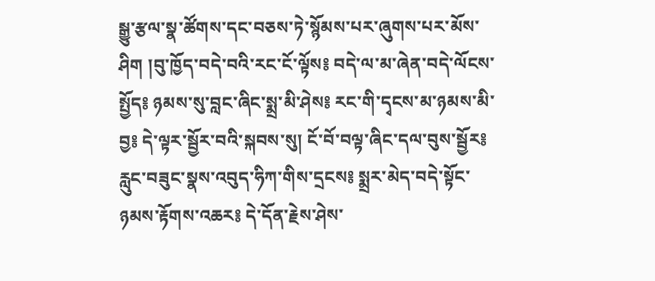སྒྱུ་རྩལ་སྣ་ཚོགས་དང་བཅས་ཏེ་སྙོམས་པར་ཞུགས་པར་མོས་ཤིག །བུ་ཁྱོད་བདེ་བའི་རང་ངོ་ལྟོས༔ བདེ་ལ་མ་ཞེན་བདེ་ལོངས་སྤྱོད༔ ཉམས་སུ་བླང་ཞིང་སྨྲ་མི་ཤེས༔ རང་གི་དྭངས་མ་ཉམས་མི་བྱ༔ དེ་ལྟར་སྦྱོར་བའི་སྐབས་སུ། ངོ་བོ་བལྟ་ཞིང་དལ་བུས་སྦྱོར༔ རླུང་བཟུང་སྣས་འབུད་ཧིཀ་གིས་དྲངས༔ སྨྲར་མེད་བདེ་སྟོང་ཉམས་རྟོགས་འཆར༔ དེ་དོན་རྗེས་ཤེས་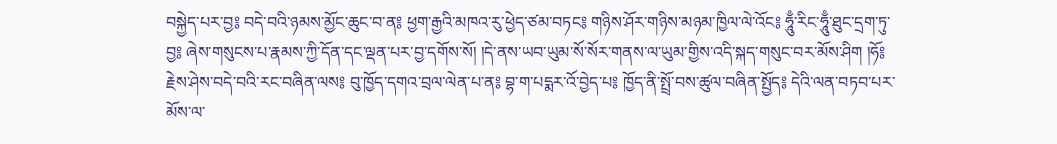བསྐྱེད་པར་བྱ༔ བདེ་བའི་ཉམས་མྱོང་ཆུང་བ་ན༔ ཕྱག་རྒྱའི་མཁའ་རུ་ཕྱེད་ཙམ་བཏང༔ གཉིས་ཤོར་གཉིས་མཉམ་ཁྱིལ་ལེ་འོང༔ ཧཱུྃ་རིང་ཧཱུྃ་ཐུང་དྲག་ཏུ་བྱ༔ ཞེས་གསུངས་པ་རྣམས་ཀྱི་དོན་དང་ལྡན་པར་བྱ་དགོས་སོ། །དེ་ནས་ཡབ་ཡུམ་སོ་སོར་གནས་ལ་ཡུམ་གྱིས་འདི་སྐད་གསུང་བར་མོས་ཤིག །ཧོ༔ རྗེས་ཤེས་བདེ་བའི་རང་བཞིན་ལས༔ བུ་ཁྱོད་དགའ་བྲལ་ལེན་པ་ན༔ བྷ་ག་པདྨར་འོ་བྱེད་པ༔ ཁྱོད་ནི་སྤྲོ་བས་ཚུལ་བཞིན་སྤྱོད༔ དེའི་ལན་བཏབ་པར་མོས་ལ་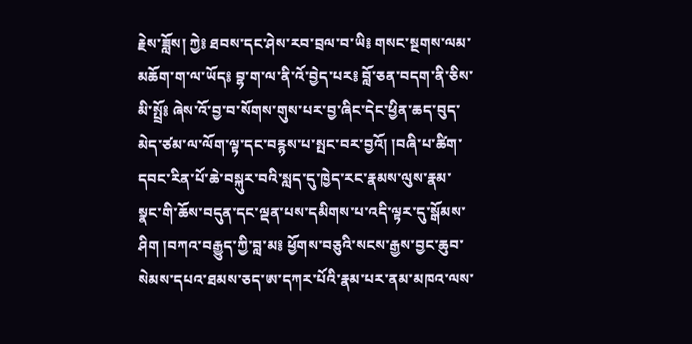རྗེས་ཟློས། ཀྱེ༔ ཐབས་དང་ཤེས་རབ་བྲལ་བ་ཡི༔ གསང་སྔགས་ལམ་མཆོག་ག་ལ་ཡོད༔ བྷ་ག་ལ་ནི་འོ་བྱེད་པར༔ བློ་ཅན་བདག་ནི་ཅིས་མི་སྤྲོ༔ ཞེས་འོ་བྱ་བ་སོགས་གུས་པར་བྱ་ཞིང་དེང་ཕྱིན་ཆད་བུད་མེད་ཙམ་ལ་ལོག་ལྟ་དང་བརྙས་པ་སྤང་བར་བྱའོ། །བཞི་པ་ཚིག་དབང་རིན་པོ་ཆེ་བསྐུར་བའི་སླད་དུ་ཁྱེད་རང་རྣམས་ལུས་རྣམ་སྣང་གི་ཆོས་བདུན་དང་ལྡན་པས་དམིགས་པ་འདི་ལྟར་དུ་སྒོམས་ཤིག །བཀའ་བརྒྱུད་ཀྱི་བླ་མ༔ ཕྱོགས་བཅུའི་སངས་རྒྱས་བྱང་ཆུབ་སེམས་དཔའ་ཐམས་ཅད་ཨ་དཀར་པོའི་རྣམ་པར་ནམ་མཁའ་ལས་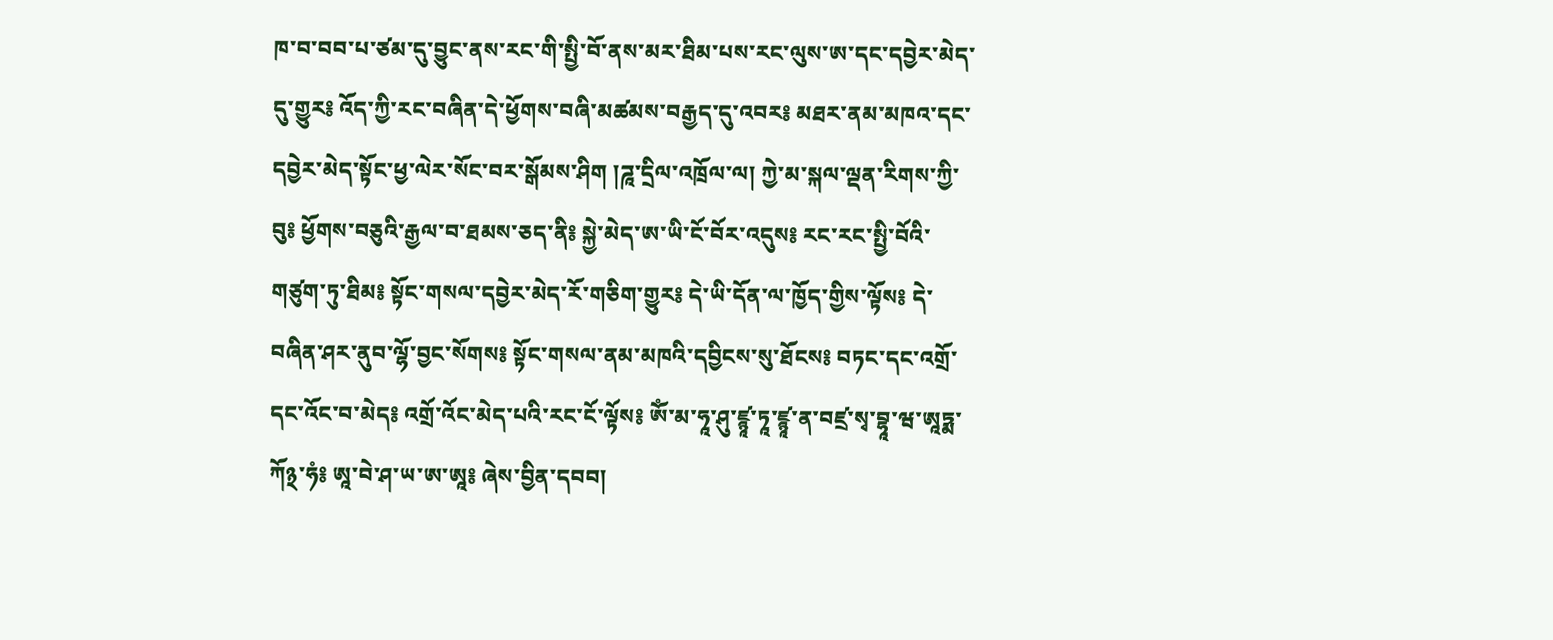ཁ་བ་བབ་པ་ཙམ་དུ་བྱུང་ནས་རང་གི་སྤྱི་བོ་ནས་མར་ཐིམ་པས་རང་ལུས་ཨ་དང་དབྱེར་མེད་དུ་གྱུར༔ འོད་ཀྱི་རང་བཞིན་དེ་ཕྱོགས་བཞི་མཚམས་བརྒྱད་དུ་འབར༔ མཐར་ནམ་མཁའ་དང་དབྱེར་མེད་སྟོང་ཕྱ་ལེར་སོང་བར་སྒོམས་ཤིག །ཌཱ་དྲིལ་འཁྲོལ་ལ། ཀྱེ་མ་སྐལ་ལྡན་རིགས་ཀྱི་བུ༔ ཕྱོགས་བཅུའི་རྒྱལ་བ་ཐམས་ཅད་ནི༔ སྐྱེ་མེད་ཨ་ཡི་ངོ་བོར་འདུས༔ རང་རང་སྤྱི་བོའི་གཙུག་ཏུ་ཐིམ༔ སྟོང་གསལ་དབྱེར་མེད་རོ་གཅིག་གྱུར༔ དེ་ཡི་དོན་ལ་ཁྱོད་གྱིས་ལྟོས༔ དེ་བཞིན་ཤར་ནུབ་ལྷོ་བྱང་སོགས༔ སྟོང་གསལ་ནམ་མཁའི་དབྱིངས་སུ་ཐོངས༔ བཏང་དང་འགྲོ་དང་འོང་བ་མེད༔ འགྲོ་འོང་མེད་པའི་རང་ངོ་ལྟོས༔ ཨོཾ་མ་ཧཱ་ཤུ་ཛྙཱ་ཏཱ་ཛྙཱ་ན་བཛྲ་སྭ་བྷཱ་ཝ་ཨཱཏྨ་ཀོ྅་ཧཾ༔ ཨཱ་བེ་ཤ་ཡ་ཨ་ཨཱ༔ ཞེས་བྱིན་དབབ།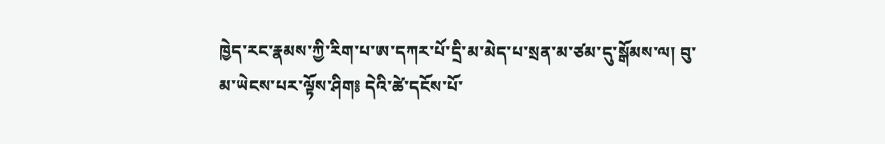ཁྱེད་རང་རྣམས་ཀྱི་རིག་པ་ཨ་དཀར་པོ་དྲི་མ་མེད་པ་སྲན་མ་ཙམ་དུ་སྒོམས་ལ། བུ་མ་ཡེངས་པར་ལྟོས་ཤིག༔ དེའི་ཚེ་དངོས་པོ་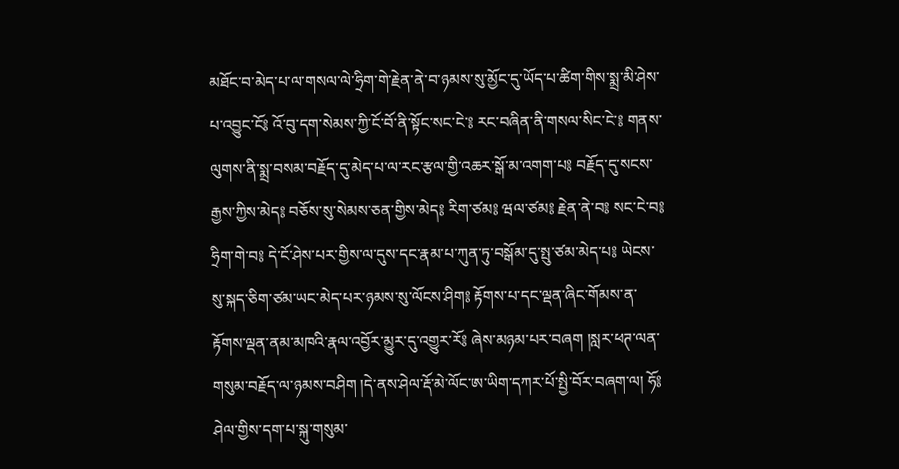མཐོང་བ་མེད་པ་ལ་གསལ་ལེ་ཧྲིག་གེ་རྗེན་ནེ་བ་ཉམས་སུ་མྱོང་དུ་ཡོད་པ་ཚིག་གིས་སྨྲ་མི་ཤེས་པ་འབྱུང་ངོ༔ འོ་བུ་དག་སེམས་ཀྱི་ངོ་བོ་ནི་སྟོང་སང་ངེ་༔ རང་བཞིན་ནི་གསལ་སིང་ངེ་༔ གནས་ལུགས་ནི་སྨྲ་བསམ་བརྗོད་དུ་མེད་པ་ལ་རང་རྩལ་གྱི་འཆར་སྒོ་མ་འགག་པ༔ བརྗོད་དུ་སངས་རྒྱས་ཀྱིས་མེད༔ བཅོས་སུ་སེམས་ཅན་གྱིས་མེད༔ རིག་ཙམ༔ ཝལ་ཙམ༔ རྗེན་ནེ་བ༔ སང་ངེ་བ༔ ཧྲིག་གེ་བ༔ དེ་ངོ་ཤེས་པར་གྱིས་ལ་དུས་དང་རྣམ་པ་ཀུན་ཏུ་བསྒོམ་དུ་སྤུ་ཙམ་མེད་པ༔ ཡེངས་སུ་སྐད་ཅིག་ཙམ་ཡང་མེད་པར་ཉམས་སུ་ལོངས་ཤིག༔ རྟོགས་པ་དང་ལྡན་ཞིང་གོམས་ན་རྟོགས་ལྡན་ནམ་མཁའི་རྣལ་འབྱོར་མྱུར་དུ་འགྱུར་རོ༔ ཞེས་མཉམ་པར་བཞག །སླར་ཕཊ་ལན་གསུམ་བརྗོད་ལ་ཉམས་བཤིག །དེ་ནས་ཤེལ་རྡོ་མེ་ལོང་ཨ་ཡིག་དཀར་པོ་སྤྱི་བོར་བཞག་ལ། ཧོ༔ ཤེལ་གྱིས་དག་པ་སྐུ་གསུམ་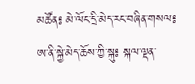མཚོན༔ མེ་ལོང་དྲི་མེད་རང་བཞིན་གསལ༔ ཨ་ནི་སྐྱེ་མེད་ཆོས་ཀྱི་སྐུ༔ སྐལ་ལྡན་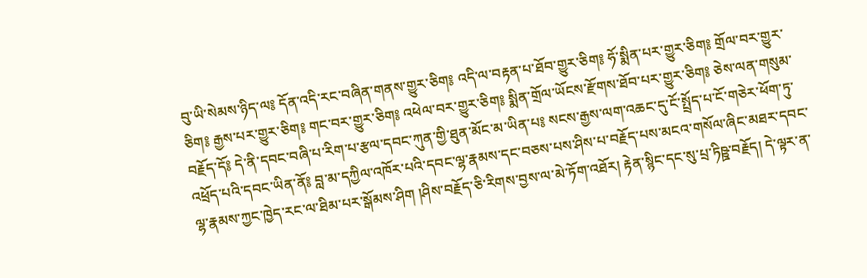བུ་ཡི་སེམས་ཉིད་ལ༔ དོན་འདི་རང་བཞིན་གནས་གྱུར་ཅིག༔ འདི་ལ་བརྟན་པ་ཐོབ་གྱུར་ཅིག༔ ཧོ་སྨིན་པར་གྱུར་ཅིག༔ གྲོལ་བར་གྱུར་ཅིག༔ རྒྱས་པར་གྱུར་ཅིག༔ གང་བར་གྱུར་ཅིག༔ འཕེལ་བར་གྱུར་ཅིག༔ སྨིན་གྲོལ་ཡོངས་རྫོགས་ཐོབ་པར་གྱུར་ཅིག༔ ཅེས་ལན་གསུམ་བརྗོད་དོ༔ དེ་ནི་དབང་བཞི་པ་རིག་པ་རྩལ་དབང་ཀུན་གྱི་ཐུན་མོང་མ་ཡིན་པ༔ སངས་རྒྱས་ལག་འཆང་དུ་ངོ་སྤྲོད་པ་ངོ་གཅེར་ཕོག་ཏུ་འཕྲོད་པའི་དབང་ཡིན་ནོ༔ བླ་མ་དཀྱིལ་འཁོར་པའི་དབང་ལྷ་རྣམས་དང་བཅས་པས་ཤིས་པ་བརྗོད་པས་མངའ་གསོལ་ཞིང་མཐར་དབང་ལྷ་རྣམས་ཀྱང་ཁྱེད་རང་ལ་ཐིམ་པར་སྒོམས་ཤིག །ཤིས་བརྗོད་ཅི་རིགས་བྱས་ལ་མེ་ཏོག་འཐོར། རྟེན་སྙིང་དང་སུ་པྲ་ཏིཥྛ་བརྗོད། དེ་ལྟར་ན་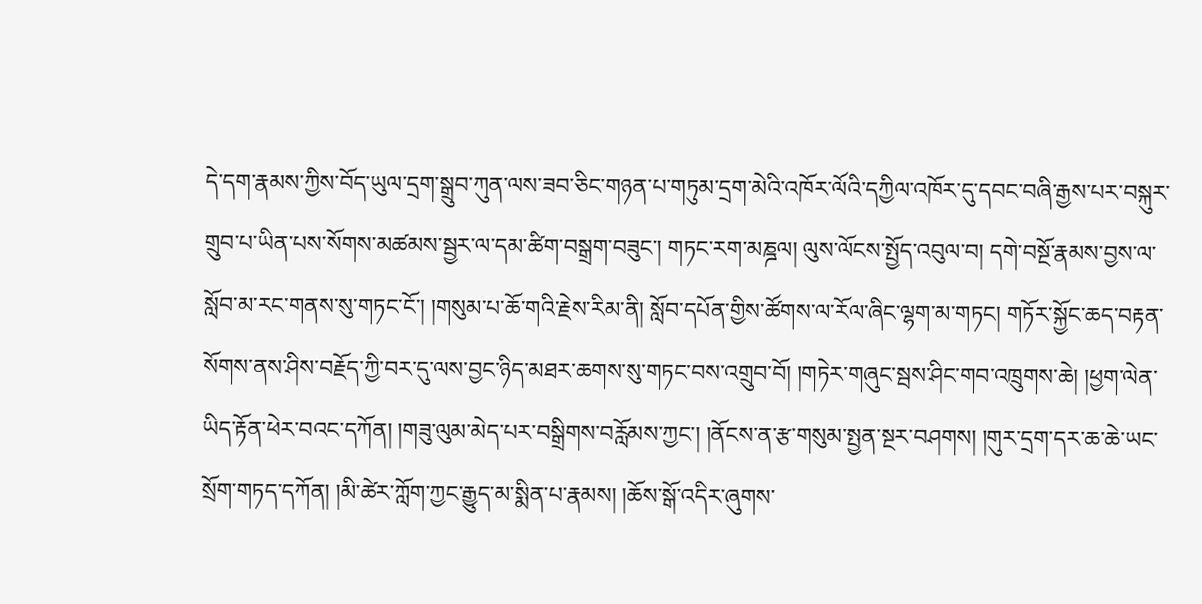དེ་དག་རྣམས་ཀྱིས་བོད་ཡུལ་དྲག་སྒྲུབ་ཀུན་ལས་ཟབ་ཅིང་གཉན་པ་གཏུམ་དྲག་མེའི་འཁོར་ལོའི་དཀྱིལ་འཁོར་དུ་དབང་བཞི་རྒྱས་པར་བསྐུར་གྲུབ་པ་ཡིན་པས་སོགས་མཚམས་སྦྱར་ལ་དམ་ཚིག་བསྒྲག་བཟུང་། གཏང་རག་མཎྜལ། ལུས་ལོངས་སྤྱོད་འབུལ་བ། དགེ་བསྔོ་རྣམས་བྱས་ལ་སློབ་མ་རང་གནས་སུ་གཏང་ངོ་། །གསུམ་པ་ཆོ་གའི་རྗེས་རིམ་ནི། སློབ་དཔོན་གྱིས་ཚོགས་ལ་རོལ་ཞིང་ལྷག་མ་གཏང། གཏོར་སྐྱོང་ཆད་བརྟན་སོགས་ནས་ཤིས་བརྗོད་ཀྱི་བར་དུ་ལས་བྱང་ཉིད་མཐར་ཆགས་སུ་གཏང་བས་འགྲུབ་བོ། །གཏེར་གཞུང་སྦས་ཤིང་གབ་འཁྲུགས་ཆེ། །ཕྱག་ལེན་ཡིད་རྟོན་ཕེར་བའང་དཀོན། །གཟུ་ལུམ་མེད་པར་བསྒྲིགས་བརློམས་ཀྱང་། །ནོངས་ན་རྩ་གསུམ་སྤྱན་སྔར་བཤགས། །གུར་དྲག་དར་ཆ་ཆེ་ཡང་སྲོག་གཏད་དཀོན། །མི་ཚེར་ཀློག་ཀྱང་རྒྱུད་མ་སྨིན་པ་རྣམས། །ཆོས་སྒོ་འདིར་ཞུགས་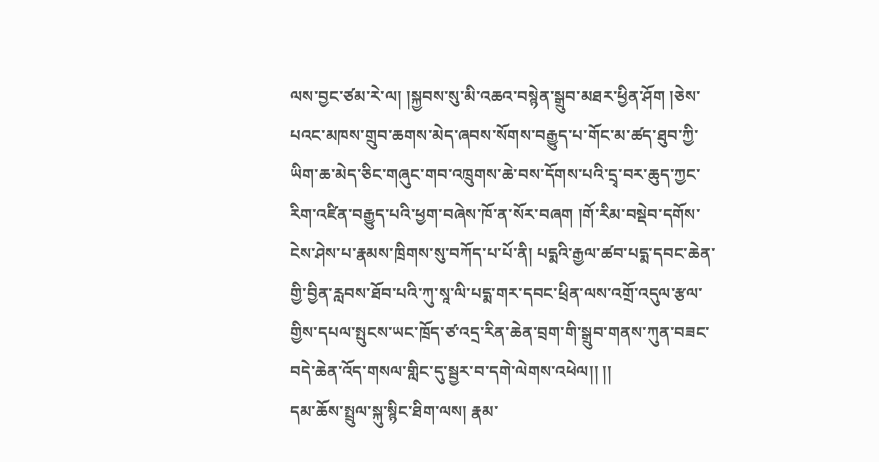ལས་བྱང་ཙམ་རེ་ལ། །སྐྱབས་སུ་མི་འཆའ་བསྙེན་སྒྲུབ་མཐར་ཕྱིན་ཤོག །ཅེས་པའང་མཁས་གྲུབ་ཆགས་མེད་ཞབས་སོགས་བརྒྱུད་པ་གོང་མ་ཚད་ཐུབ་ཀྱི་ཡིག་ཆ་མེད་ཅིང་གཞུང་གབ་འཁྲུགས་ཆེ་བས་དོགས་པའི་དྲྭ་བར་ཆུད་ཀྱང་རིག་འཛིན་བརྒྱུད་པའི་ཕྱག་བཞེས་ཁོ་ན་སོར་བཞག །གོ་རིམ་བསྡེབ་དགོས་ངེས་ཤེས་པ་རྣམས་ཁྲིགས་སུ་བཀོད་པ་པོ་ནི། པདྨའི་རྒྱལ་ཚབ་པདྨ་དབང་ཆེན་གྱི་བྱིན་རླབས་ཐོབ་པའི་ཀུ་སཱ་ལི་པདྨ་གར་དབང་ཕྲིན་ལས་འགྲོ་འདུལ་རྩལ་གྱིས་དཔལ་སྤུངས་ཡང་ཁྲོད་ཙ་འདྲ་རིན་ཆེན་བྲག་གི་སྒྲུབ་གནས་ཀུན་བཟང་བདེ་ཆེན་འོད་གསལ་གླིང་དུ་སྦྱར་བ་དགེ་ལེགས་འཕེལ།། །།
དམ་ཆོས་སྤྲུལ་སྐུ་སྙིང་ཐིག་ལས། རྣམ་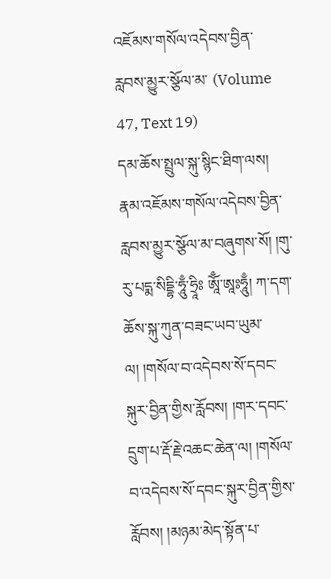འཇོམས་གསོལ་འདེབས་བྱིན་རླབས་མྱུར་སྩོལ་མ་ (Volume 47, Text 19)
དམ་ཆོས་སྤྲུལ་སྐུ་སྙིང་ཐིག་ལས། རྣམ་འཇོམས་གསོལ་འདེབས་བྱིན་རླབས་མྱུར་སྩོལ་མ་བཞུགས་སོ། །གུ་རུ་པདྨ་སིདྡྷི་ཧཱུྃ་ཧྲཱིཿ ཨཱོྃ་ཨཱཿཧཱུྃ། ཀ་དག་ཆོས་སྐུ་ཀུན་བཟང་ཡབ་ཡུམ་ལ། །གསོལ་བ་འདེབས་སོ་དབང་སྐུར་བྱིན་གྱིས་རློབས། །གར་དབང་དྲུག་པ་རྡོ་རྗེ་འཆང་ཆེན་ལ། །གསོལ་བ་འདེབས་སོ་དབང་སྐུར་བྱིན་གྱིས་རློབས། །མཉམ་མེད་སྟོན་པ་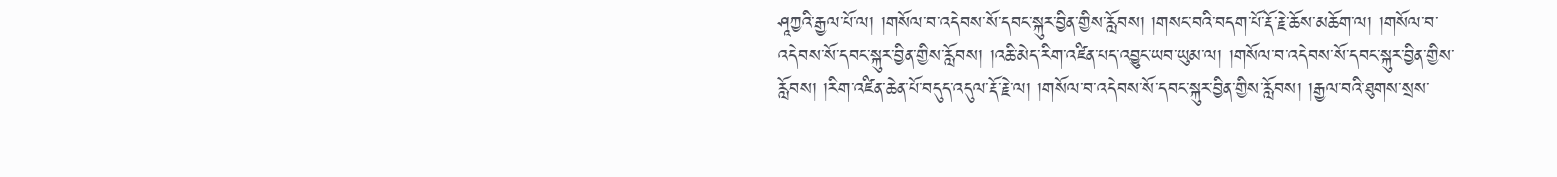ཤཱཀྱའི་རྒྱལ་པོ་ལ། །གསོལ་བ་འདེབས་སོ་དབང་སྐུར་བྱིན་གྱིས་རློབས། །གསང་བའི་བདག་པོ་རྡོ་རྗེ་ཆོས་མཆོག་ལ། །གསོལ་བ་འདེབས་སོ་དབང་སྐུར་བྱིན་གྱིས་རློབས། །འཆི་མེད་རིག་འཛིན་པད་འབྱུང་ཡབ་ཡུམ་ལ། །གསོལ་བ་འདེབས་སོ་དབང་སྐུར་བྱིན་གྱིས་རློབས། །རིག་འཛིན་ཆེན་པོ་བདུད་འདུལ་རྡོ་རྗེ་ལ། །གསོལ་བ་འདེབས་སོ་དབང་སྐུར་བྱིན་གྱིས་རློབས། །རྒྱལ་བའི་ཐུགས་སྲས་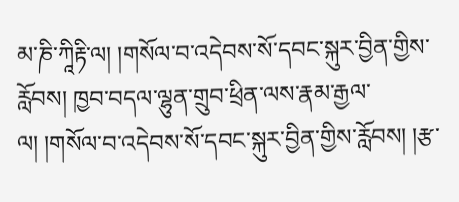མ་ཎི་ཀཱིརྟི་ལ། །གསོལ་བ་འདེབས་སོ་དབང་སྐུར་བྱིན་གྱིས་རློབས། ཁྱབ་བདལ་ལྷུན་གྲུབ་ཕྲིན་ལས་རྣམ་རྒྱལ་ལ། །གསོལ་བ་འདེབས་སོ་དབང་སྐུར་བྱིན་གྱིས་རློབས། །རྩ་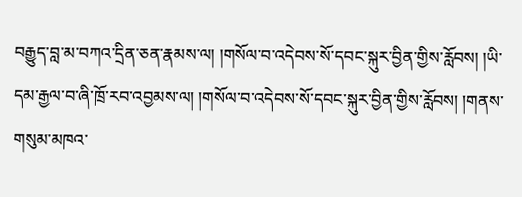བརྒྱུད་བླ་མ་བཀའ་དྲིན་ཅན་རྣམས་ལ། །གསོལ་བ་འདེབས་སོ་དབང་སྐུར་བྱིན་གྱིས་རློབས། །ཡི་དམ་རྒྱལ་བ་ཞི་ཁྲོ་རབ་འབྱམས་ལ། །གསོལ་བ་འདེབས་སོ་དབང་སྐུར་བྱིན་གྱིས་རློབས། །གནས་གསུམ་མཁའ་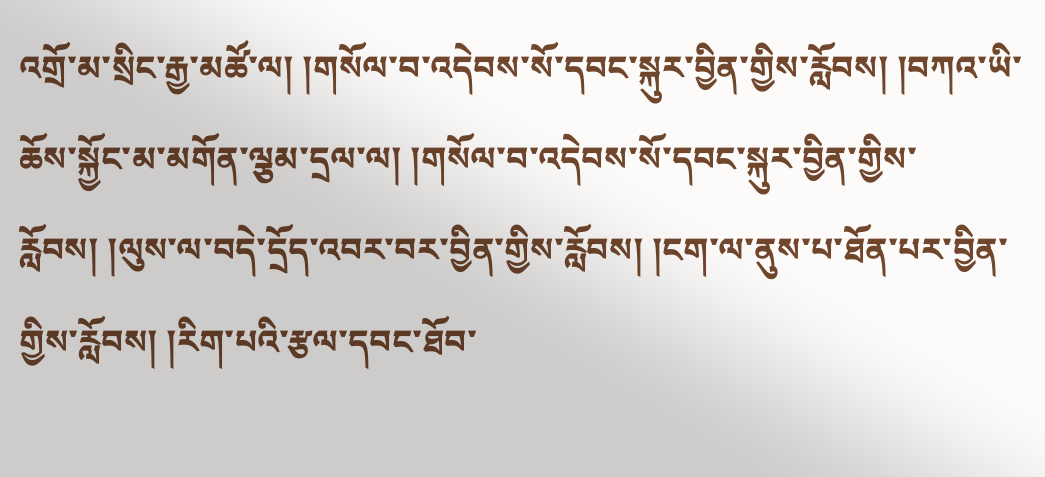འགྲོ་མ་སྲིང་རྒྱ་མཚོ་ལ། །གསོལ་བ་འདེབས་སོ་དབང་སྐུར་བྱིན་གྱིས་རློབས། །བཀའ་ཡི་ཆོས་སྐྱོང་མ་མགོན་ལྕམ་དྲལ་ལ། །གསོལ་བ་འདེབས་སོ་དབང་སྐུར་བྱིན་གྱིས་རློབས། །ལུས་ལ་བདེ་དྲོད་འབར་བར་བྱིན་གྱིས་རློབས། །ངག་ལ་ནུས་པ་ཐོན་པར་བྱིན་གྱིས་རློབས། །རིག་པའི་རྩལ་དབང་ཐོབ་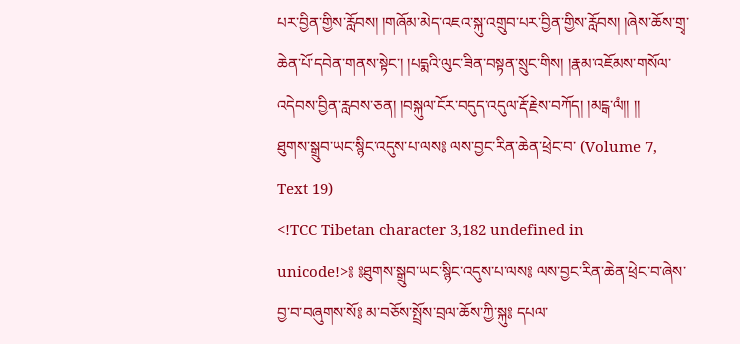པར་བྱིན་གྱིས་རློབས། །གཞོམ་མེད་འཇའ་སྐུ་འགྲུབ་པར་བྱིན་གྱིས་རློབས། །ཞེས་ཆོས་གྲྭ་ཆེན་པོ་དབེན་གནས་སྟེང་། །པདྨའི་ལུང་ཟིན་བསྟན་སྲུང་གིས། །རྣམ་འཇོམས་གསོལ་འདེབས་བྱིན་རླབས་ཅན། །བསྐུལ་ངོར་བདུད་འདུལ་རྡོ་རྗེས་བཀོད། །མངྒ་ལཾ།། །།
ཐུགས་སྒྲུབ་ཡང་སྙིང་འདུས་པ་ལས༔ ལས་བྱང་རིན་ཆེན་ཕྲེང་བ་ (Volume 7, Text 19)
<!TCC Tibetan character 3,182 undefined in unicode!>༔ ༔ཐུགས་སྒྲུབ་ཡང་སྙིང་འདུས་པ་ལས༔ ལས་བྱང་རིན་ཆེན་ཕྲེང་བ་ཞེས་བྱ་བ་བཞུགས་སོ༔ མ་བཅོས་སྤྲོས་བྲལ་ཆོས་ཀྱི་སྐུ༔ དཔལ་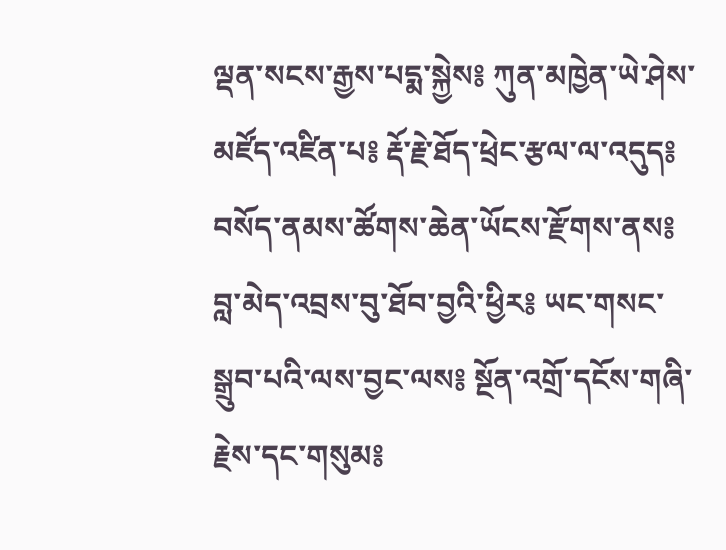ལྡན་སངས་རྒྱས་པདྨ་སྐྱེས༔ ཀུན་མཁྱེན་ཡེ་ཤེས་མཛོད་འཛིན་པ༔ རྡོ་རྗེ་ཐོད་ཕྲེང་རྩལ་ལ་འདུད༔ བསོད་ནམས་ཚོགས་ཆེན་ཡོངས་རྫོགས་ནས༔ བླ་མེད་འབྲས་བུ་ཐོབ་བྱའི་ཕྱིར༔ ཡང་གསང་སྒྲུབ་པའི་ལས་བྱང་ལས༔ སྔོན་འགྲོ་དངོས་གཞི་རྗེས་དང་གསུམ༔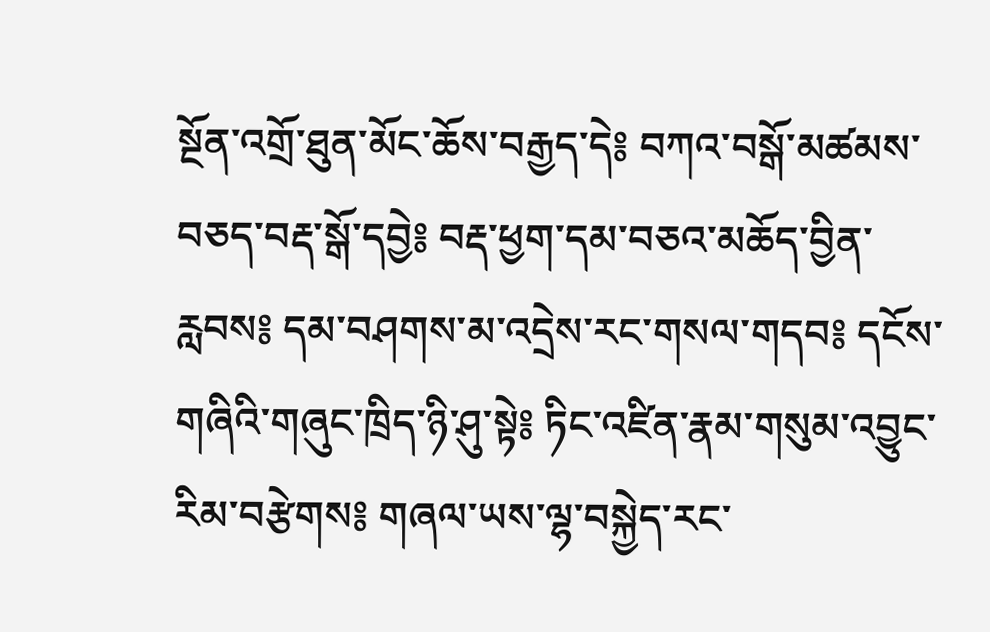སྔོན་འགྲོ་ཐུན་མོང་ཆོས་བརྒྱད་དེ༔ བཀའ་བསྒོ་མཚམས་བཅད་བརྡ་སྒོ་དབྱེ༔ བརྡ་ཕྱག་དམ་བཅའ་མཆོད་བྱིན་རླབས༔ དམ་བཤགས་མ་འདྲེས་རང་གསལ་གདབ༔ དངོས་གཞིའི་གཞུང་ཁྲིད་ཉི་ཤུ་སྟེ༔ ཏིང་འཛིན་རྣམ་གསུམ་འབྱུང་རིམ་བརྩེགས༔ གཞལ་ཡས་ལྷ་བསྐྱེད་རང་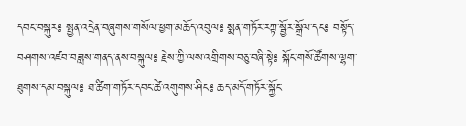དབང་བསྐུར༔ སྤྱན་འདྲེན་བཞུགས་གསོལ་ཕྱག་མཆོད་འབུལ༔ སྨན་གཏོར་རཀྟ་སྦྱོར་སྒྲོལ་དང༔ བསྟོད་བཤགས་འཛབ་བཟླས་གནད་ནས་བསྐུལ༔ རྗེས་ཀྱི་ལས་འགྲིགས་བཅུ་བཞི་སྟེ༔ སྐོང་གསོ་ཚོགས་ལྷག་ཐུགས་དམ་བསྐུལ༔ ཐ་ཚིག་གཏོར་དབང་ཚེ་འགུགས་ཤིང༔ ཆད་མདོ་གཏོར་སྐྱོང་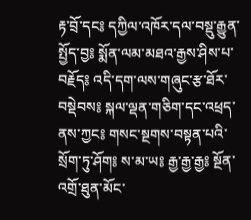རྟ་བྲོ་དང༔ དཀྱིལ་འཁོར་དལ་བསྡུ་རྒྱུན་སྤྱོད་བྱ༔ སྨོན་ལམ་མཐའ་རྒྱས་ཤིས་པ་བརྗོད༔ འདི་དག་ལས་གཞུང་རྩ་ཐོར་བསྡེབས༔ སྐལ་ལྡན་གཅིག་དང་འཕྲད་ནས་ཀྱང༔ གསང་སྔགས་བསྟན་པའི་སྲོག་ཏུ་ཤོག༔ ས་མ་ཡ༔ རྒྱ་རྒྱ་རྒྱ༔ སྔོན་འགྲོ་ཐུན་མོང་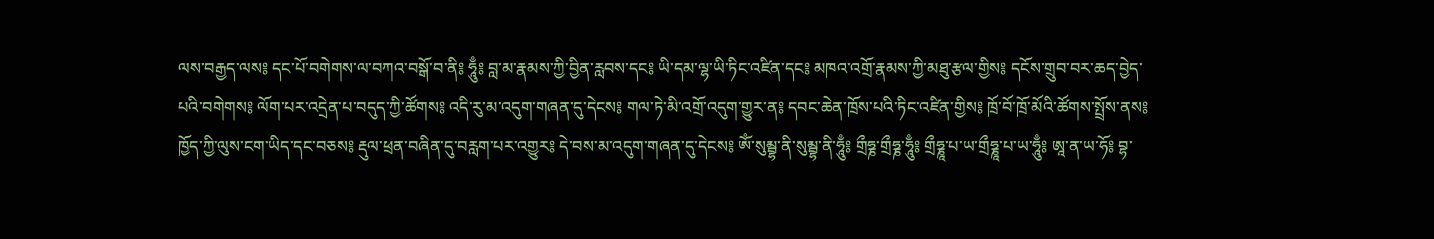ལས་བརྒྱད་ལས༔ དང་པོ་བགེགས་ལ་བཀའ་བསྒོ་བ་ནི༔ ཧཱུྃ༔ བླ་མ་རྣམས་ཀྱི་བྱིན་རླབས་དང༔ ཡི་དམ་ལྷ་ཡི་ཏིང་འཛིན་དང༔ མཁའ་འགྲོ་རྣམས་ཀྱི་མཐུ་རྩལ་གྱིས༔ དངོས་གྲུབ་བར་ཆད་བྱེད་པའི་བགེགས༔ ལོག་པར་འདྲེན་པ་བདུད་ཀྱི་ཚོགས༔ འདི་རུ་མ་འདུག་གཞན་དུ་དེངས༔ གལ་ཏེ་མི་འགྲོ་འདུག་གྱུར་ན༔ དབང་ཆེན་ཁྲོས་པའི་ཏིང་འཛིན་གྱིས༔ ཁྲོ་བོ་ཁྲོ་མོའི་ཚོགས་སྤྲོས་ནས༔ ཁྱོད་ཀྱི་ལུས་ངག་ཡིད་དང་བཅས༔ རྡུལ་ཕྲན་བཞིན་དུ་བརླག་པར་འགྱུར༔ དེ་བས་མ་འདུག་གཞན་དུ་དེངས༔ ཨོཾ་སུམྦྷ་ནི་སུམྦྷ་ནི་ཧཱུྃ༔ གྲྀཧྞ་གྲྀཧྞ་ཧཱུྃ༔ གྲྀཧྞཱ་པ་ཡ་གྲྀཧྞཱ་པ་ཡ་ཧཱུྃ༔ ཨཱ་ན་ཡ་ཧོ༔ བྷ་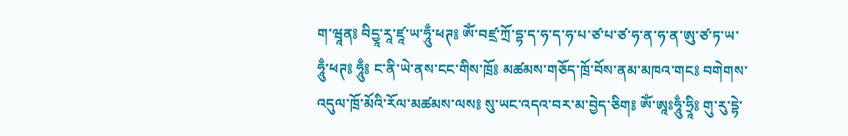ག་ཝཱན༔ བིདྱཱ་རཱ་ཛཱ་ཡ་ཧཱུྃ་ཕཊ༔ ཨོཾ་བཛྲ་ཀྲོ་དྷ་ད་ཧ་ད་ཧ་པ་ཙ་པ་ཙ་ཧ་ན་ཧ་ན་ཨུ་ཙ་ཏ་ཡ་ཧཱུྃ་ཕཊ༔ ཧཱུྃ༔ ང་ནི་ཡེ་ནས་ངང་གིས་ཁྲོ༔ མཚམས་གཅོད་ཁྲོ་བོས་ནམ་མཁའ་གང༔ བགེགས་འདུལ་ཁྲོ་མོའི་རོལ་མཚམས་ལས༔ སུ་ཡང་འདའ་བར་མ་བྱེད་ཅིག༔ ཨོཾ་ཨཱཿཧཱུྃ་ཧྲཱི༔ གུ་རུ་དྷེ་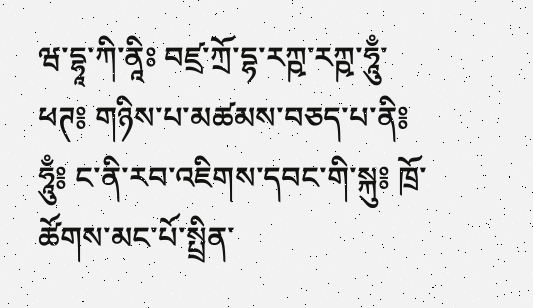ཝ་དྷཱ་ཀི་ནཱིཿ བཛྲ་ཀྲོ་དྷ་རཀྵ་རཀྵ་ཧཱུྃ་ཕཊ༔ གཉིས་པ་མཚམས་བཅད་པ་ནི༔ ཧཱུྃ༔ ང་ནི་རབ་འཇིགས་དབང་གི་སྐུ༔ ཁྲོ་ཚོགས་མང་པོ་སྤྲིན་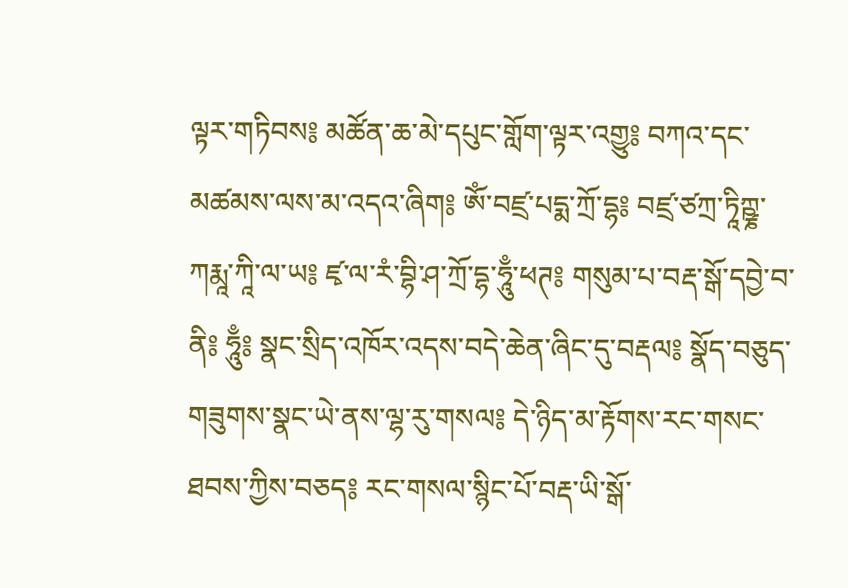ལྟར་གཏིབས༔ མཚོན་ཆ་མེ་དཔུང་གློག་ལྟར་འགྱུ༔ བཀའ་དང་མཚམས་ལས་མ་འདའ་ཞིག༔ ཨོཾ་བཛྲ་པདྨ་ཀྲོ་དྷ༔ བཛྲ་ཙཀྲ་ཏཱིཀྵྞ་ཀརྨཱ་ཀཱི་ལ་ཡ༔ ཛྭ་ལ་རཾ་བྷི་ཤ་ཀྲོ་དྷ་ཧཱུྃ་ཕཊ༔ གསུམ་པ་བརྡ་སྒོ་དབྱེ་བ་ནི༔ ཧཱུྃ༔ སྣང་སྲིད་འཁོར་འདས་བདེ་ཆེན་ཞིང་དུ་བརྡལ༔ སྣོད་བཅུད་གཟུགས་སྣང་ཡེ་ནས་ལྷ་རུ་གསལ༔ དེ་ཉིད་མ་རྟོགས་རང་གསང་ཐབས་ཀྱིས་བཅད༔ རང་གསལ་སྙིང་པོ་བརྡ་ཡི་སྒོ་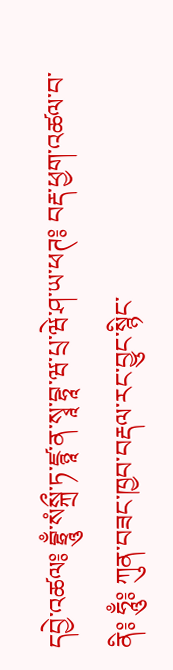དབྱེ་འཚལ༔ བྷྲཱུྃ་སཾསྐྲྀ་ཏ་ཛྙཱ་ན་སྭཱ་བྷཱ་ཝ་པྲ་ཝེ་ཤ་ཡ་ཕཊ༔ བརྡ་ཕྱག་འཚལ་བ་ནི༔ ཧཱུྃ༔ ཀུན་བཟང་ཁྱབ་བརྡལ་རང་བྱུང་སྙིང་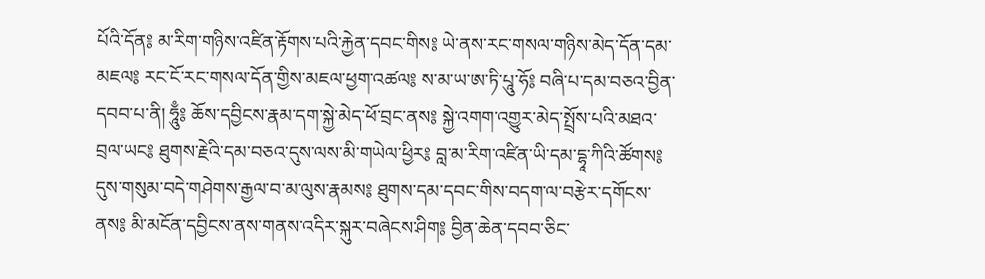པོའི་དོན༔ མ་རིག་གཉིས་འཛིན་རྟོགས་པའི་རྐྱེན་དབང་གིས༔ ཡེ་ནས་རང་གསལ་གཉིས་མེད་དོན་དམ་མཇལ༔ རང་ངོ་རང་གསལ་དོན་གྱིས་མཇལ་ཕྱག་འཚལ༔ ས་མ་ཡ་ཨ་ཏི་པཱུ་ཧོ༔ བཞི་པ་དམ་བཅའ་བྱིན་དབབ་པ་ནི། ཧཱུྃ༔ ཆོས་དབྱིངས་རྣམ་དག་སྐྱེ་མེད་ཕོ་བྲང་ནས༔ སྐྱེ་འགག་འགྱུར་མེད་སྤྲོས་པའི་མཐའ་བྲལ་ཡང༔ ཐུགས་རྗེའི་དམ་བཅའ་དུས་ལས་མི་གཡེལ་ཕྱིར༔ བླ་མ་རིག་འཛིན་ཡི་དམ་དྷཱ་ཀིའི་ཚོགས༔ དུས་གསུམ་བདེ་གཤེགས་རྒྱལ་བ་མ་ལུས་རྣམས༔ ཐུགས་དམ་དབང་གིས་བདག་ལ་བརྩེར་དགོངས་ནས༔ མི་མངོན་དབྱིངས་ནས་གནས་འདིར་སྐུར་བཞེངས་ཤིག༔ བྱིན་ཆེན་དབབ་ཅིང་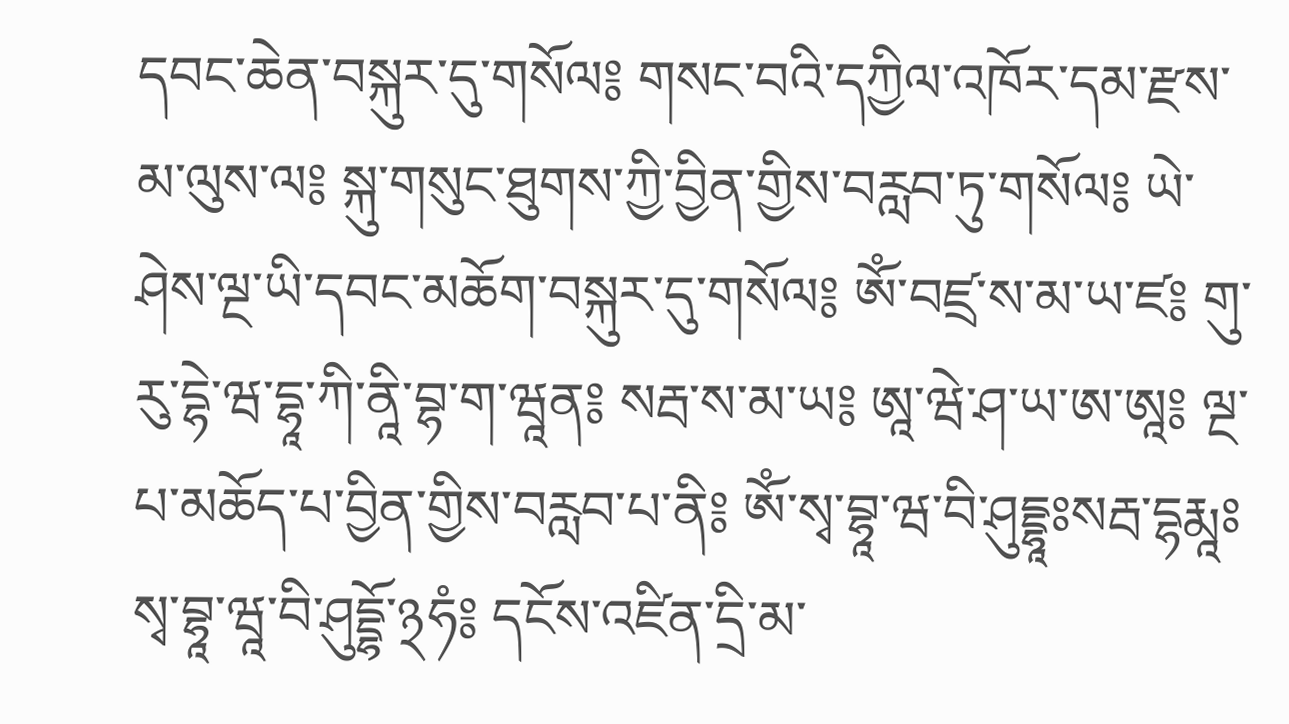དབང་ཆེན་བསྐུར་དུ་གསོལ༔ གསང་བའི་དཀྱིལ་འཁོར་དམ་རྫས་མ་ལུས་ལ༔ སྐུ་གསུང་ཐུགས་ཀྱི་བྱིན་གྱིས་བརླབ་ཏུ་གསོལ༔ ཡེ་ཤེས་ལྔ་ཡི་དབང་མཆོག་བསྐུར་དུ་གསོལ༔ ཨོཾ་བཛྲ་ས་མ་ཡ་ཛ༔ གུ་རུ་དྷེ་ཝ་དྷཱ་ཀི་ནཱི་བྷ་ག་ཝཱན༔ སརྦ་ས་མ་ཡ༔ ཨཱ་ཝེ་ཤ་ཡ་ཨ་ཨཱ༔ ལྔ་པ་མཆོད་པ་བྱིན་གྱིས་བརླབ་པ་ནི༔ ཨོཾ་སྭ་བྷཱ་ཝ་བི་ཤུདྡྷཱཿསརྦ་དྷརྨཱཿསྭ་བྷཱ་ཝཱ་བི་ཤུདྡྷོ་྅ཧཾ༔ དངོས་འཛིན་དྲི་མ་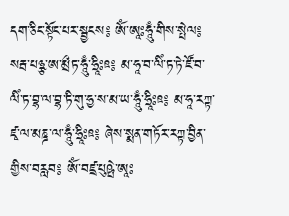དག་ཅིང་སྟོང་པར་སྦྱངས༔ ཨོཾ་ཨཱཿཧཱུྃ་གིས་སྤེལ༔ སརྦ་པཉྩ་ཨ་མྲྀཏ་ཧཱུྃ་ཧྲཱིཿཋ༔ མ་ཧཱ་བ་ལིཾ་ཏ་ཏེ་ཛོ་བ་ལིཾ་ཏ་བྷ་ལ་བྷ་ཏི་གུ་ཧྱ་ས་མ་ཡ་ཧཱུྃ་ཧྲཱིཿཋ༔ མ་ཧཱ་རཀྟ་ཛྭ་ལ་མཎྜ་ལ་ཧཱུྃ་ཧྲཱིཿཋ༔ ཞེས་སྨན་གཏོར་རཀྟ་བྱིན་གྱིས་བརླབ༔ ཨོཾ་བཛྲ་པུཥྤེ་ཨཱཿ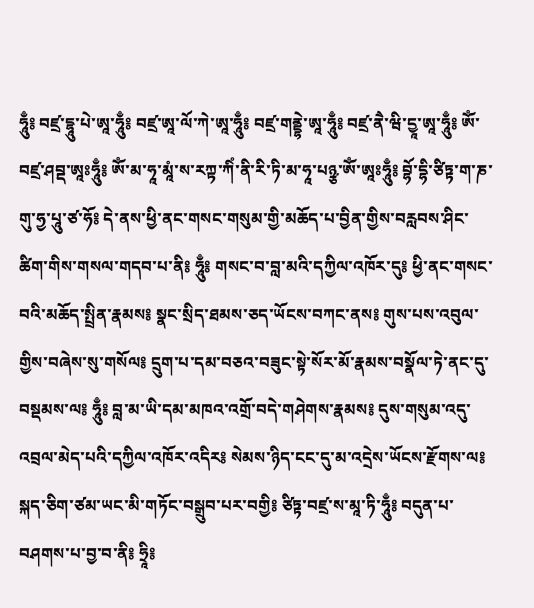ཧཱུྃ༔ བཛྲ་དྷཱུ་པེ་ཨཱ་ཧཱུྃ༔ བཛྲ་ཨཱ་ལོ་ཀེ་ཨཱ་ཧཱུྃ༔ བཛྲ་གནྡྷེ་ཨཱ་ཧཱུྃ༔ བཛྲ་ནཻ་ཝི་དྱཱ་ཨཱ་ཧཱུྃ༔ ཨོཾ་བཛྲ་ཤབྡ་ཨཱཿཧཱུྃ༔ ཨོཾ་མ་ཧཱ་མཱཾ་ས་རཀྟ་ཀིཾ་ནི་རི་ཏི་མ་ཧཱ་པཉྩ་ཨོཾ་ཨཱཿཧཱུྃ༔ བྷོ་དྷི་ཙིཏྟ་ག་ཎ་གུ་ཧྱ་པཱུ་ཙ་ཧོ༔ དེ་ནས་ཕྱི་ནང་གསང་གསུམ་གྱི་མཆོད་པ་བྱིན་གྱིས་བརླབས་ཤིང་ཚིག་གིས་གསལ་གདབ་པ་ནི༔ ཧཱུྃ༔ གསང་བ་བླ་མའི་དཀྱིལ་འཁོར་དུ༔ ཕྱི་ནང་གསང་བའི་མཆོད་སྤྲིན་རྣམས༔ སྣང་སྲིད་ཐམས་ཅད་ཡོངས་བཀང་ནས༔ གུས་པས་འབུལ་གྱིས་བཞེས་སུ་གསོལ༔ དྲུག་པ་དམ་བཅའ་བཟུང་སྟེ་སོར་མོ་རྣམས་བསྣོལ་ཏེ་ནང་དུ་བསྡམས་ལ༔ ཧཱུྃ༔ བླ་མ་ཡི་དམ་མཁའ་འགྲོ་བདེ་གཤེགས་རྣམས༔ དུས་གསུམ་འདུ་འབྲལ་མེད་པའི་དཀྱིལ་འཁོར་འདིར༔ སེམས་ཉིད་ངང་དུ་མ་འདྲེས་ཡོངས་རྫོགས་ལ༔ སྐད་ཅིག་ཙམ་ཡང་མི་གཏོང་བསྒྲུབ་པར་བགྱི༔ ཙིཏྟ་བཛྲ་ས་མཱ་ཏི་ཧཱུྃ༔ བདུན་པ་བཤགས་པ་བྱ་བ་ནི༔ ཧྲཱི༔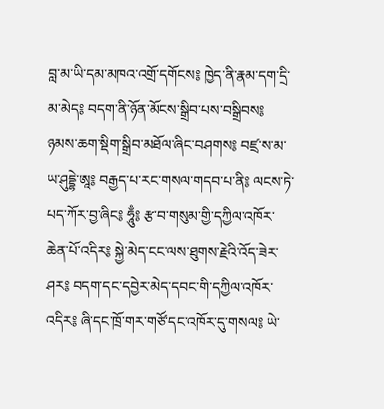བླ་མ་ཡི་དམ་མཁའ་འགྲོ་དགོངས༔ ཁྱེད་ནི་རྣམ་དག་དྲི་མ་མེད༔ བདག་ནི་ཉོན་མོངས་སྒྲིབ་པས་བསྒྲིབས༔ ཉམས་ཆག་སྡིག་སྒྲིབ་མཐོལ་ཞིང་བཤགས༔ བཛྲ་ས་མ་ཡ་ཤུདྡྷེ་ཨཱ༔ བརྒྱད་པ་རང་གསལ་གདབ་པ་ནི༔ ལངས་ཏེ་པད་ཀོར་བྱ་ཞིང༔ ཧཱུྃ༔ རྩ་བ་གསུམ་གྱི་དཀྱིལ་འཁོར་ཆེན་པོ་འདིར༔ སྐྱེ་མེད་ངང་ལས་ཐུགས་རྗེའི་འོད་ཟེར་ཤར༔ བདག་དང་དབྱེར་མེད་དབང་གི་དཀྱིལ་འཁོར་འདིར༔ ཞི་དང་ཁྲོ་གར་གཙོ་དང་འཁོར་དུ་གསལ༔ ཡེ་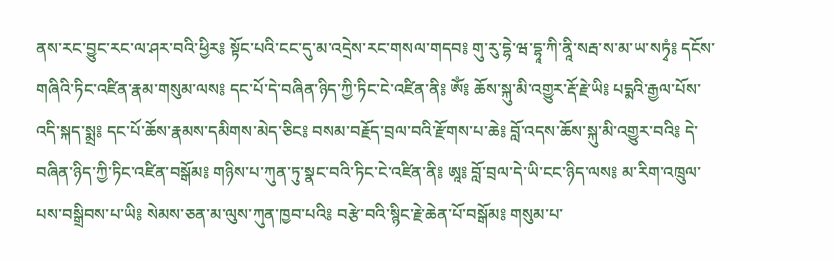ནས་རང་བྱུང་རང་ལ་ཤར་བའི་ཕྱིར༔ སྟོང་པའི་ངང་དུ་མ་འདྲེས་རང་གསལ་གདབ༔ གུ་རུ་དྷེ་ཝ་དྷཱ་ཀི་ནཱི་སརྦ་ས་མ་ཡ་སཏྭཾ༔ དངོས་གཞིའི་ཏིང་འཛིན་རྣམ་གསུམ་ལས༔ དང་པོ་དེ་བཞིན་ཉིད་ཀྱི་ཏིང་ངེ་འཛིན་ནི༔ ཨོཾ༔ ཆོས་སྐུ་མི་འགྱུར་རྡོ་རྗེ་ཡི༔ པདྨའི་རྒྱལ་པོས་འདི་སྐད་སྨྲ༔ དང་པོ་ཆོས་རྣམས་དམིགས་མེད་ཅིང༔ བསམ་བརྗོད་བྲལ་བའི་རྫོགས་པ་ཆེ༔ བློ་འདས་ཆོས་སྐུ་མི་འགྱུར་བའི༔ དེ་བཞིན་ཉིད་ཀྱི་ཏིང་འཛིན་བསྒོམ༔ གཉིས་པ་ཀུན་ཏུ་སྣང་བའི་ཏིང་ངེ་འཛིན་ནི༔ ཨཱ༔ བློ་བྲལ་དེ་ཡི་ངང་ཉིད་ལས༔ མ་རིག་འཁྲུལ་པས་བསྒྲིབས་པ་ཡི༔ སེམས་ཅན་མ་ལུས་ཀུན་ཁྱབ་པའི༔ བརྩེ་བའི་སྙིང་རྗེ་ཆེན་པོ་བསྒོམ༔ གསུམ་པ་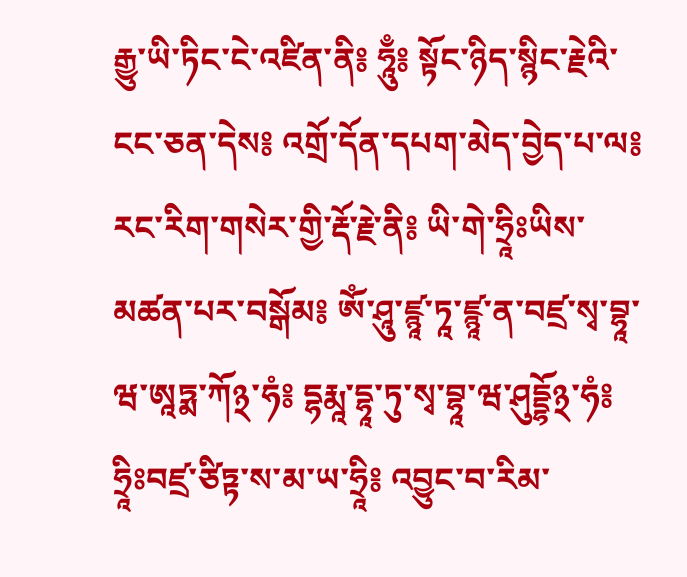རྒྱུ་ཡི་ཏིང་ངེ་འཛིན་ནི༔ ཧཱུྃ༔ སྟོང་ཉིད་སྙིང་རྗེའི་ངང་ཅན་དེས༔ འགྲོ་དོན་དཔག་མེད་བྱེད་པ་ལ༔ རང་རིག་གསེར་གྱི་རྡོ་རྗེ་ནི༔ ཡི་གེ་ཧྲཱིཿཡིས་མཚན་པར་བསྒོམ༔ ཨོཾ་ཤཱུ་ཛྙཱ་ཏཱ་ཛྙཱ་ན་བཛྲ་སྭ་བྷཱ་ཝ་ཨཱཏྨ་ཀོ྅་ཧཾ༔ དྷརྨཱ་དྷཱ་ཏུ་སྭ་བྷཱ་ཝ་ཤུདྡྷོ྅་ཧཾ༔ ཧྲཱིཿབཛྲ་ཙིཏྟ་ས་མ་ཡ་ཧྲཱི༔ འབྱུང་བ་རིམ་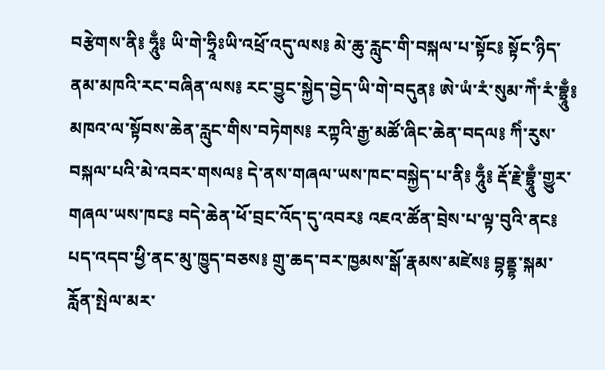བརྩེགས་ནི༔ ཧཱུྃ༔ ཡི་གེ་ཧྲཱིཿཡི་འཕྲོ་འདུ་ལས༔ མེ་ཆུ་རླུང་གི་བསྐལ་པ་སྟོང༔ སྟོང་ཉིད་ནམ་མཁའི་རང་བཞིན་ལས༔ རང་བྱུང་སྐྱེད་བྱེད་ཡི་གེ་བདུན༔ ཨེ་ཡཾ་རཾ་སུམ་ཀེཾ་རཾ་བྷྲཱུྃ༔ མཁའ་ལ་སྟོབས་ཆེན་རླུང་གིས་བཏེགས༔ རཀྟའི་རྒྱ་མཚོ་ཞིང་ཆེན་བདལ༔ ཀིཾ་རུས་བསྐལ་པའི་མེ་འབར་གསལ༔ དེ་ནས་གཞལ་ཡས་ཁང་བསྐྱེད་པ་ནི༔ ཧཱུྃ༔ རྡོ་རྗེ་བྷྲཱུྃ་གྱུར་གཞལ་ཡས་ཁང༔ བདེ་ཆེན་ཕོ་བྲང་འོད་དུ་འབར༔ འཇའ་ཚོན་བྲེས་པ་ལྟ་བུའི་ནང༔ པད་འདབ་ཕྱི་ནང་མུ་ཁྱུད་བཅས༔ གྲུ་ཆད་བར་ཁྱམས་སྒོ་རྣམས་མཛེས༔ བྷནྡྷ་སྐམ་རློན་སྤེལ་མར་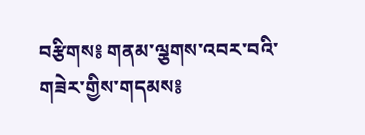བརྩིགས༔ གནམ་ལྕགས་འབར་བའི་གཟེར་གྱིས་གདམས༔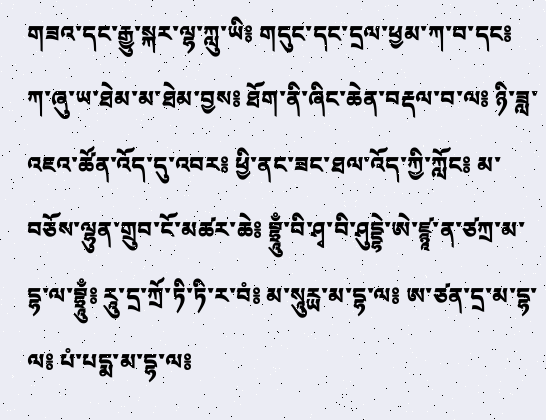གཟའ་དང་རྒྱུ་སྐར་ལྷ་ཀླུ་ཡི༔ གདུང་དང་དྲལ་ཕྱམ་ཀ་བ་དང༔ ཀ་ཞུ་ཡ་ཐེམ་མ་ཐེམ་བྱས༔ ཐོག་ནི་ཞིང་ཆེན་བརྡལ་བ་ལ༔ ཉི་ཟླ་འཇའ་ཚོན་འོད་དུ་འབར༔ ཕྱི་ནང་ཟང་ཐལ་འོད་ཀྱི་ཀློང༔ མ་བཅོས་ལྷུན་གྲུབ་ངོ་མཚར་ཆེ༔ བྷྲཱུྃ་བི་ཤྭ་བི་ཤུདྡྷེ་ཨེ་ཛྙཱ་ན་ཙཀྲ་མ་དྷ་ལ་བྷྲཱུྃ༔ རཱུ་དྲ་ཀྲོ་ཏི་ཏི་ར་བཾ༔ མ་སཱུརྻ་མ་དྷ་ལ༔ ཨ་ཙན་དྲ་མ་དྷ་ལ༔ པཾ་པདྨ་མ་དྷ་ལ༔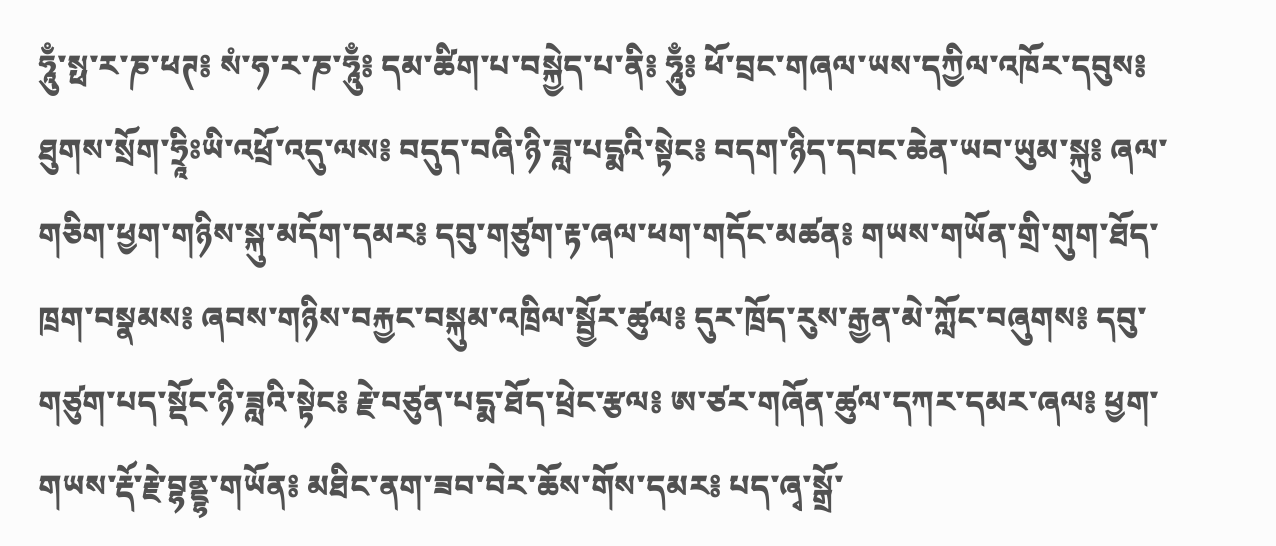ཧཱུྃ་སྥ་ར་ཎ་ཕཊ༔ སཾ་ཧ་ར་ཎ་ཧཱུྃ༔ དམ་ཚིག་པ་བསྐྱེད་པ་ནི༔ ཧཱུྃ༔ ཕོ་བྲང་གཞལ་ཡས་དཀྱིལ་འཁོར་དབུས༔ ཐུགས་སྲོག་ཧྲཱིཿཡི་འཕྲོ་འདུ་ལས༔ བདུད་བཞི་ཉི་ཟླ་པདྨའི་སྟེང༔ བདག་ཉིད་དབང་ཆེན་ཡབ་ཡུམ་སྐུ༔ ཞལ་གཅིག་ཕྱག་གཉིས་སྐུ་མདོག་དམར༔ དབུ་གཙུག་རྟ་ཞལ་ཕག་གདོང་མཚན༔ གཡས་གཡོན་གྲི་གུག་ཐོད་ཁྲག་བསྣམས༔ ཞབས་གཉིས་བརྐྱང་བསྐུམ་འཁྲིལ་སྦྱོར་ཚུལ༔ དུར་ཁྲོད་རུས་རྒྱན་མེ་ཀློང་བཞུགས༔ དབུ་གཙུག་པད་སྡོང་ཉི་ཟླའི་སྟེང༔ རྗེ་བཙུན་པདྨ་ཐོད་ཕྲེང་རྩལ༔ ཨ་ཙར་གཞོན་ཚུལ་དཀར་དམར་ཞལ༔ ཕྱག་གཡས་རྡོ་རྗེ་བྷནྡྷ་གཡོན༔ མཐིང་ནག་ཟབ་བེར་ཆོས་གོས་དམར༔ པད་ཞྭ་སྒྲོ་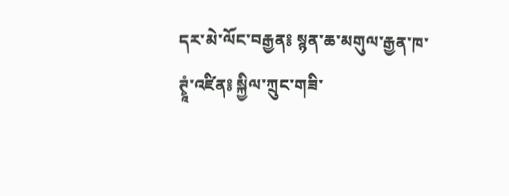དར་མེ་ལོང་བརྒྱན༔ སྙན་ཆ་མགུལ་རྒྱན་ཁ་ཊྭཱཾ་འཛིན༔ སྐྱིལ་ཀྲུང་གཟི་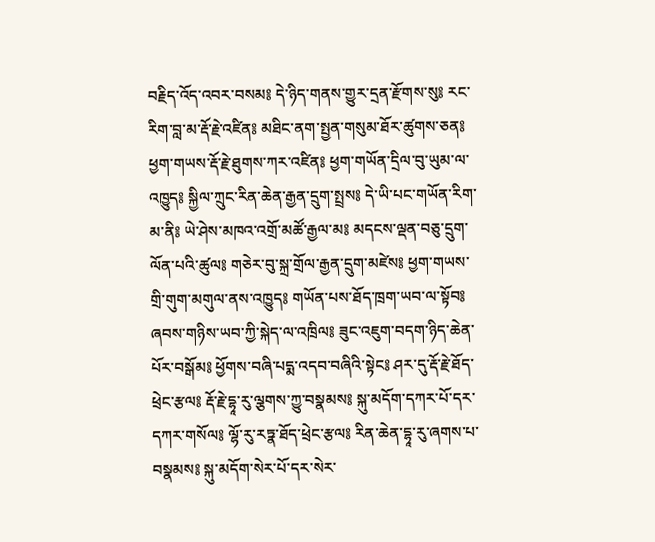བརྗིད་འོད་འབར་བསམ༔ དེ་ཉིད་གནས་གྱུར་དྲན་རྫོགས་སུ༔ རང་རིག་བླ་མ་རྡོ་རྗེ་འཛིན༔ མཐིང་ནག་སྤྱན་གསུམ་ཐོར་ཚུགས་ཅན༔ ཕྱག་གཡས་རྡོ་རྗེ་ཐུགས་ཀར་འཛིན༔ ཕྱག་གཡོན་དྲིལ་བུ་ཡུམ་ལ་འཁྱུད༔ སྐྱིལ་ཀྲུང་རིན་ཆེན་རྒྱན་དྲུག་སྤྲས༔ དེ་ཡི་པང་གཡོན་རིག་མ་ནི༔ ཡེ་ཤེས་མཁའ་འགྲོ་མཚོ་རྒྱལ་མ༔ མདངས་ལྡན་བཅུ་དྲུག་ལོན་པའི་ཚུལ༔ གཅེར་བུ་སྐྲ་གྲོལ་རྒྱན་དྲུག་མཛེས༔ ཕྱག་གཡས་གྲི་གུག་མགུལ་ནས་འཁྱུད༔ གཡོན་པས་ཐོད་ཁྲག་ཡབ་ལ་སྟོབ༔ ཞབས་གཉིས་ཡབ་ཀྱི་སྐེད་ལ་འཁྲིལ༔ ཟུང་འཇུག་བདག་ཉིད་ཆེན་པོར་བསྒོམ༔ ཕྱོགས་བཞི་པདྨ་འདབ་བཞིའི་སྟེང༔ ཤར་དུ་རྡོ་རྗེ་ཐོད་ཕྲེང་རྩལ༔ རྡོ་རྗེ་དྷཱ་རུ་ལྕགས་ཀྱུ་བསྣམས༔ སྐུ་མདོག་དཀར་པོ་དར་དཀར་གསོལ༔ ལྷོ་རུ་རཏྣ་ཐོད་ཕྲེང་རྩལ༔ རིན་ཆེན་དྷཱ་རུ་ཞགས་པ་བསྣམས༔ སྐུ་མདོག་སེར་པོ་དར་སེར་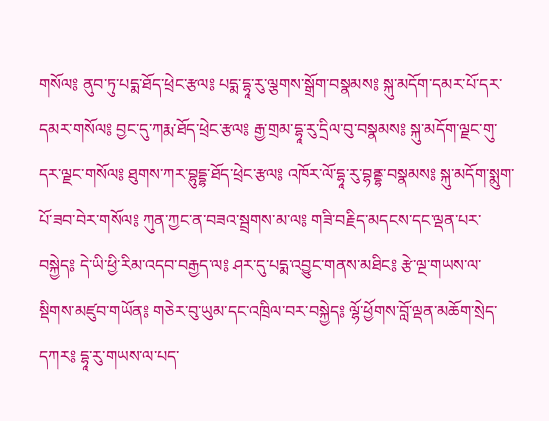གསོལ༔ ནུབ་ཏུ་པདྨ་ཐོད་ཕྲེང་རྩལ༔ པདྨ་དྷཱ་རུ་ལྕགས་སྒྲོག་བསྣམས༔ སྐུ་མདོག་དམར་པོ་དར་དམར་གསོལ༔ བྱང་དུ་ཀརྨ་ཐོད་ཕྲེང་རྩལ༔ རྒྱ་གྲམ་དྷཱ་རུ་དྲིལ་བུ་བསྣམས༔ སྐུ་མདོག་ལྗང་གུ་དར་ལྗང་གསོལ༔ ཐུགས་ཀར་བྷུདྡྷ་ཐོད་ཕྲེང་རྩལ༔ འཁོར་ལོ་དྷཱ་རུ་བྷནྡྷ་བསྣམས༔ སྐུ་མདོག་སྨུག་པོ་ཟབ་བེར་གསོལ༔ ཀུན་ཀྱང་ན་བཟའ་སྦྲགས་མ་ལ༔ གཟི་བརྗིད་མདངས་དང་ལྡན་པར་བསྐྱེད༔ དེ་ཡི་ཕྱི་རིམ་འདབ་བརྒྱད་ལ༔ ཤར་དུ་པདྨ་འབྱུང་གནས་མཐིང༔ རྩེ་ལྔ་གཡས་ལ་སྡིགས་མཛུབ་གཡོན༔ གཅེར་བུ་ཡུམ་དང་འཁྲིལ་བར་བསྐྱེད༔ ལྷོ་ཕྱོགས་བློ་ལྡན་མཆོག་སྲེད་དཀར༔ དྷཱ་རུ་གཡས་ལ་པད་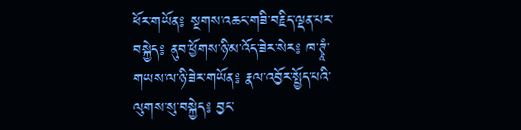ཕོར་གཡོན༔ སྔགས་འཆང་གཟི་བརྗིད་ལྡན་པར་བསྐྱེད༔ ནུབ་ཕྱོགས་ཉི་མ་འོད་ཟེར་སེར༔ ཁ་ཊྭཱཾ་གཡས་ལ་ཉི་ཟེར་གཡོན༔ རྣལ་འབྱོར་སྤྱོད་པའི་ལུགས་སུ་བསྐྱེད༔ བྱང་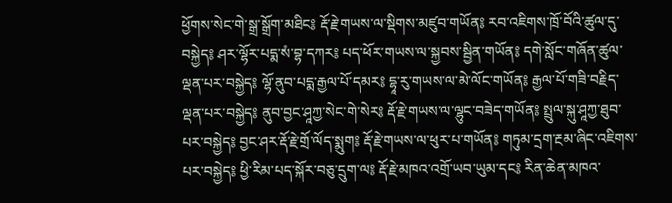ཕྱོགས་སེང་གེ་སྒྲ་སྒྲོག་མཐིང༔ རྡོ་རྗེ་གཡས་ལ་སྡིགས་མཛུབ་གཡོན༔ རབ་འཇིགས་ཁྲོ་བོའི་ཚུལ་དུ་བསྐྱེད༔ ཤར་ལྷོར་པདྨ་སཾ་བྷ་དཀར༔ པད་ཕོར་གཡས་ལ་སྐྱབས་སྦྱིན་གཡོན༔ དགེ་སློང་གཞོན་ཚུལ་ལྡན་པར་བསྐྱེད༔ ལྷོ་ནུབ་པདྨ་རྒྱལ་པོ་དམར༔ དྷཱ་རུ་གཡས་ལ་མེ་ལོང་གཡོན༔ རྒྱལ་པོ་གཟི་བརྗིད་ལྡན་པར་བསྐྱེད༔ ནུབ་བྱང་ཤཱཀྱ་སེང་གེ་སེར༔ རྡོ་རྗེ་གཡས་ལ་ལྷུང་བཟེད་གཡོན༔ སྤྲུལ་སྐུ་ཤཱཀྱ་ཐུབ་པར་བསྐྱེད༔ བྱང་ཤར་རྡོ་རྗེ་གྲོ་ལོད་སྨུག༔ རྡོ་རྗེ་གཡས་ལ་ཕུར་པ་གཡོན༔ གཏུམ་དྲག་རྔམ་ཞིང་འཇིགས་པར་བསྐྱེད༔ ཕྱི་རིམ་པད་སྐོར་བཅུ་དྲུག་ལ༔ རྡོ་རྗེ་མཁའ་འགྲོ་ཡབ་ཡུམ་དང༔ རིན་ཆེན་མཁའ་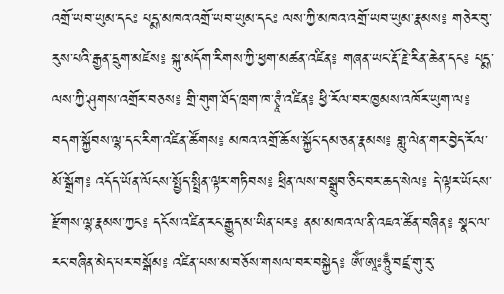འགྲོ་ཡབ་ཡུམ་དངཿ པདྨ་མཁའ་འགྲོ་ཡབ་ཡུམ་དངཿ ལས་ཀྱི་མཁའ་འགྲོ་ཡབ་ཡུམ་རྣམས༔ གཅེར་བུ་རུས་པའི་རྒྱན་དྲུག་མཛེས༔ སྐུ་མདོག་རིགས་ཀྱི་ཕྱག་མཚན་འཛིན༔ གཞན་ཡང་རྡོ་རྗེ་རིན་ཆེན་དང༔ པདྨ་ལས་ཀྱི་ཤུགས་འགྲོར་བཅས༔ གྲི་གུག་ཐོད་ཁྲག་ཁ་ཊྭཱཾ་འཛིན༔ ཕྱི་རོལ་བར་ཁྱམས་འཁོར་ཡུག་ལ༔ བདག་སྐྱོབས་ལྷ་དང་རིག་འཛིན་ཚོགས༔ མཁའ་འགྲོ་ཆོས་སྐྱོང་དམ་ཅན་རྣམས༔ གླུ་ལེན་གར་བྱེད་རོལ་མོ་སྒྲོག༔ འདོད་ཡོན་ལོངས་སྤྱོད་སྤྲིན་ལྟར་གཏིབས༔ ཕྲིན་ལས་བསྒྲུབ་ཅིང་བར་ཆད་སེལ༔ དེ་ལྟར་ཡོངས་རྫོགས་ལྷ་རྣམས་ཀྱང༔ དངོས་འཛིན་རང་རྒྱུད་མ་ཡིན་པར༔ ནམ་མཁའ་ལ་ནི་འཇའ་ཚོན་བཞིན༔ སྣང་ལ་རང་བཞིན་མེད་པར་བསྒོམ༔ འཛིན་པས་མ་བཅོས་གསལ་བར་བསྐྱེད༔ ཨོཾ་ཨཱཿཧཱུྃ་བཛྲ་གུ་རུ་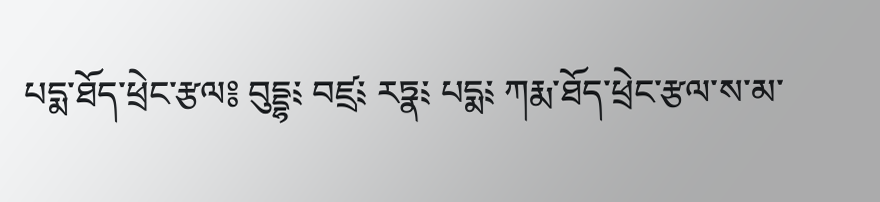པདྨ་ཐོད་ཕྲེང་རྩལ༔ བུདྡྷ༴ བཛྲ༴ རཏྣ༴ པདྨ༴ ཀརྨ་ཐོད་ཕྲེང་རྩལ་ས་མ་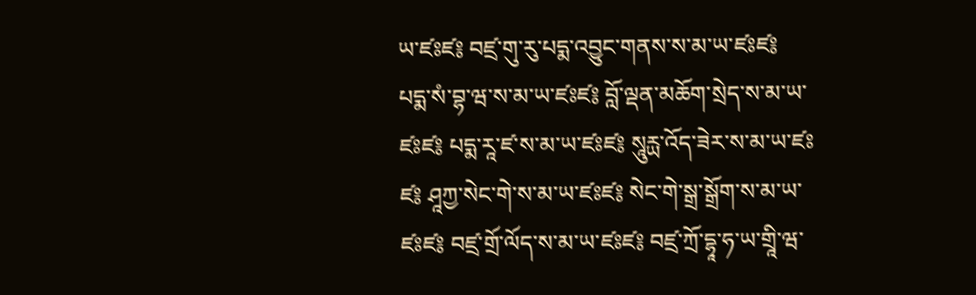ཡ་ཛཿཛ༔ བཛྲ་གུ་རུ་པདྨ་འབྱུང་གནས་ས་མ་ཡ་ཛཿཛ༔ པདྨ་སཾ་བྷ་ཝ་ས་མ་ཡ་ཛཿཛ༔ བློ་ལྡན་མཆོག་སྲེད་ས་མ་ཡ་ཛཿཛ༔ པདྨ་རཱ་ཛ་ས་མ་ཡ་ཛཿཛ༔ སཱུརྻ་འོད་ཟེར་ས་མ་ཡ་ཛཿཛ༔ ཤཱཀྱ་སེང་གེ་ས་མ་ཡ་ཛཿཛ༔ སེང་གེ་སྒྲ་སྒྲོག་ས་མ་ཡ་ཛཿཛ༔ བཛྲ་གྲོ་ལོད་ས་མ་ཡ་ཛཿཛ༔ བཛྲ་ཀྲོ་དྷཱ་ཧ་ཡ་གྲཱི་ཝ་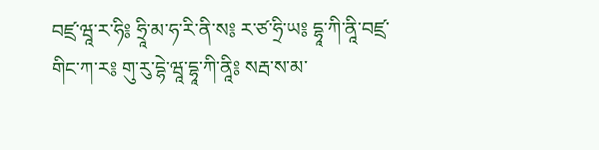བཛྲ་ཝཱ་ར་ཧི༔ ཧྲཱི་མ་ཧ་རི་ནི་ས༔ ར་ཙ་ཧྲི་ཡ༔ དྷཱ་ཀི་ནཱི་བཛྲ་གིང་ཀ་ར༔ གུ་རུ་དྷེ་ཝཱ་དྷཱ་ཀི་ནཱི༔ སརྦ་ས་མ་